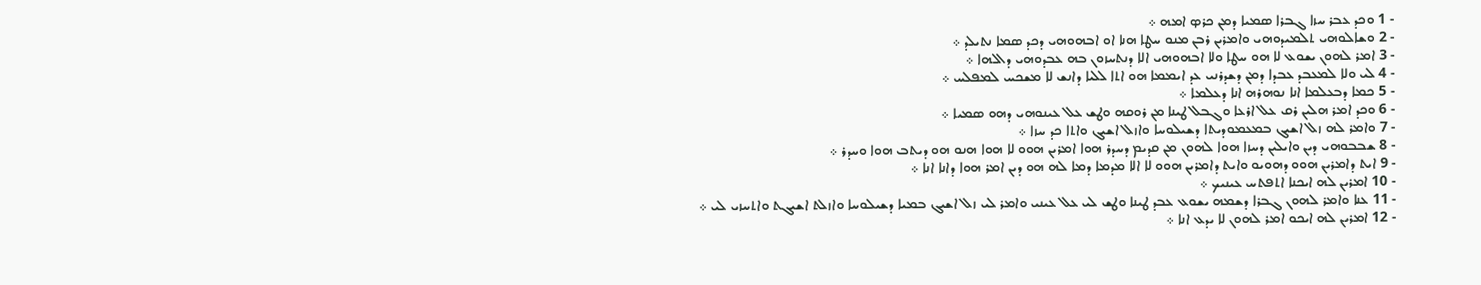- 1 ܘܟܕ ܥܒܪ ܚܙܐ ܓܒܪܐ ܤܡܝܐ ܕܡܢ ܟܪܤ ܐܡܗ ܀
- 2 ܘܫܐܠܘܗܝ ܬܠܡܝܕܘܗܝ ܘܐܡܪܝܢ ܪܒܢ ܡܢܘ ܚܛܐ ܗܢܐ ܐܘ ܐܒܗܘܗܝ ܕܟܕ ܤܡܐ ܢܬܝܠܕ ܀
- 3 ܐܡܪ ܠܗܘܢ ܝܫܘܥ ܠܐ ܗܘ ܚܛܐ ܘܠܐ ܐܒܗܘܗܝ ܐܠܐ ܕܢܬܚܙܘܢ ܒܗ ܥܒܕܘܗܝ ܕܐܠܗܐ ܀
- 4 ܠܝ ܘܠܐ ܠܡܥܒܕ ܥܒܕܐ ܕܡܢ ܕܫܕܪܢܝ ܥܕ ܐܝܡܡܐ ܗܘ ܐܬܐ ܠܠܝܐ ܕܐܢܫ ܠܐ ܡܫܟܚ ܠܡܦܠܚ ܀
- 5 ܟܡܐ ܕܒܥܠܡܐ ܐܢܐ ܢܘܗܪܗ ܐܢܐ ܕܥܠܡܐ ܀
- 6 ܘܟܕ ܐܡܪ ܗܠܝܢ ܪܩ ܥܠ ܐܪܥܐ ܘܓܒܠ ܛܝܢܐ ܡܢ ܪܘܩܗ ܘܛܫ ܥܠ ܥܝܢܘܗܝ ܕܗܘ ܤܡܝܐ ܀
- 7 ܘܐܡܪ ܠܗ ܙܠ ܐܫܝܓ ܒܡܥܡܘܕܝܬܐ ܕܫܝܠܘܚܐ ܘܐܙܠ ܐܫܝܓ ܘܐܬܐ ܟܕ ܚܙܐ ܀
- 8 ܫܒܒܘܗܝ ܕܝܢ ܘܐܝܠܝܢ ܕܚܙܐ ܗܘܐ ܠܗܘܢ ܡܢ ܩܕܝܡ ܕܚܕܪ ܗܘܐ ܐܡܪܝܢ ܗܘܘ ܠܐ ܗܘܐ ܗܢܘ ܗܘ ܕܝܬܒ ܗܘܐ ܘܚܕܪ ܀
- 9 ܐܝܬ ܕܐܡܪܝܢ ܗܘܘ ܕܗܘܝܘ ܘܐܝܬ ܕܐܡܪܝܢ ܗܘܘ ܠܐ ܐܠܐ ܡܕܡܐ ܕܡܐ ܠܗ ܗܘ ܕܝܢ ܐܡܪ ܗܘܐ ܕܐܢܐ ܐܢܐ ܀
- 10 ܐܡܪܝܢ ܠܗ ܐܝܟܢܐ ܐܬܦܬܚ ܥܝܢܝܟ ܀
- 11 ܥܢܐ ܘܐܡܪ ܠܗܘܢ ܓܒܪܐ ܕܫܡܗ ܝܫܘܥ ܥܒܕ ܛܝܢܐ ܘܛܫ ܠܝ ܥܠ ܥܝܢܝ ܘܐܡܪ ܠܝ ܙܠ ܐܫܝܓ ܒܡܝܐ ܕܫܝܠܘܚܐ ܘܐܙܠܬ ܐܫܝܓܬ ܘܐܬܚܙܝ ܠܝ ܀
- 12 ܐܡܪܝܢ ܠܗ ܐܝܟܘ ܐܡܪ ܠܗܘܢ ܠܐ ܝܕܥ ܐܢܐ ܀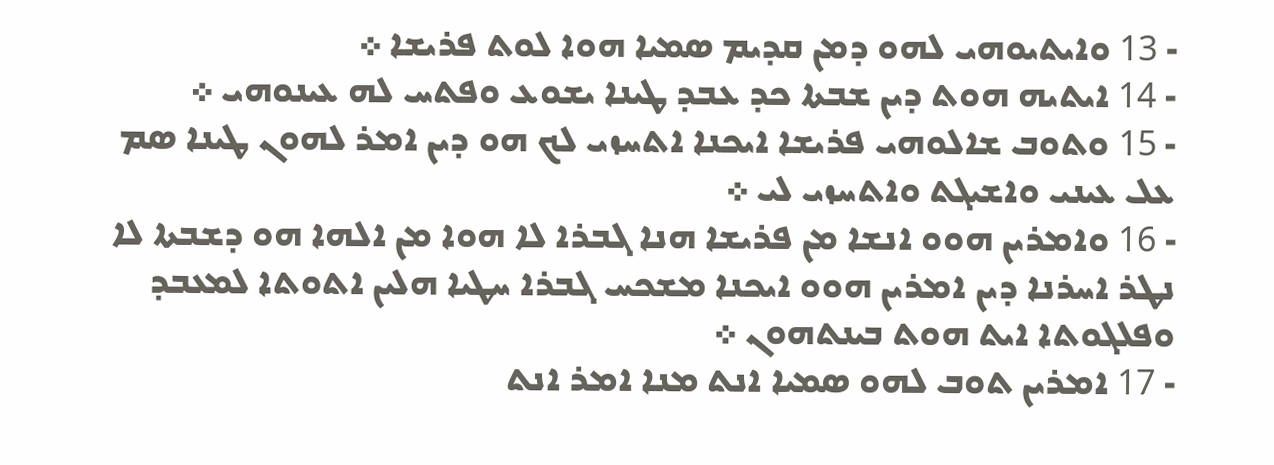- 13 ܘܐܝܬܝܘܗܝ ܠܗܘ ܕܡܢ ܩܕܝܡ ܤܡܝܐ ܗܘܐ ܠܘܬ ܦܪܝܫܐ ܀
- 14 ܐܝܬܝܗ ܗܘܬ ܕܝܢ ܫܒܬܐ ܟܕ ܥܒܕ ܛܝܢܐ ܝܫܘܥ ܘܦܬܚ ܠܗ ܥܝܢܘܗܝ ܀
- 15 ܘܬܘܒ ܫܐܠܘܗܝ ܦܪܝܫܐ ܐܝܟܢܐ ܐܬܚܙܝ ܠܟ ܗܘ ܕܝܢ ܐܡܪ ܠܗܘܢ ܛܝܢܐ ܤܡ ܥܠ ܥܝܢܝ ܘܐܫܝܓܬ ܘܐܬܚܙܝ ܠܝ ܀
- 16 ܘܐܡܪܝܢ ܗܘܘ ܐܢܫܐ ܡܢ ܦܪܝܫܐ ܗܢܐ ܓܒܪܐ ܠܐ ܗܘܐ ܡܢ ܐܠܗܐ ܗܘ ܕܫܒܬܐ ܠܐ ܢܛܪ ܐܚܪܢܐ ܕܝܢ ܐܡܪܝܢ ܗܘܘ ܐܝܟܢܐ ܡܫܟܚ ܓܒܪܐ ܚܛܝܐ ܗܠܝܢ ܐܬܘܬܐ ܠܡܥܒܕ ܘܦܠܓܘܬܐ ܐܝܬ ܗܘܬ ܒܝܢܬܗܘܢ ܀
- 17 ܐܡܪܝܢ ܬܘܒ ܠܗܘ ܤܡܝܐ ܐܢܬ ܡܢܐ ܐܡܪ ܐܢܬ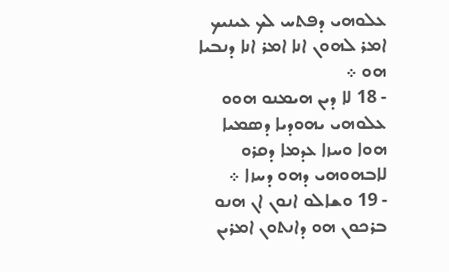ܥܠܘܗܝ ܕܦܬܚ ܠܟ ܥܝܢܝܟ ܐܡܪ ܠܗܘܢ ܐܢܐ ܐܡܪ ܐܢܐ ܕܢܒܝܐ ܗܘ ܀
- 18 ܠܐ ܕܝܢ ܗܝܡܢܘ ܗܘܘ ܥܠܘܗܝ ܝܗܘܕܝܐ ܕܤܡܝܐ ܗܘܐ ܘܚܙܐ ܥܕܡܐ ܕܩܪܘ ܠܐܒܗܘܗܝ ܕܗܘ ܕܚܙܐ ܀
- 19 ܘܫܐܠܘ ܐܢܘܢ ܐܢ ܗܢܘ ܒܪܟܘܢ ܗܘ ܕܐܢܬܘܢ ܐܡܪܝܢ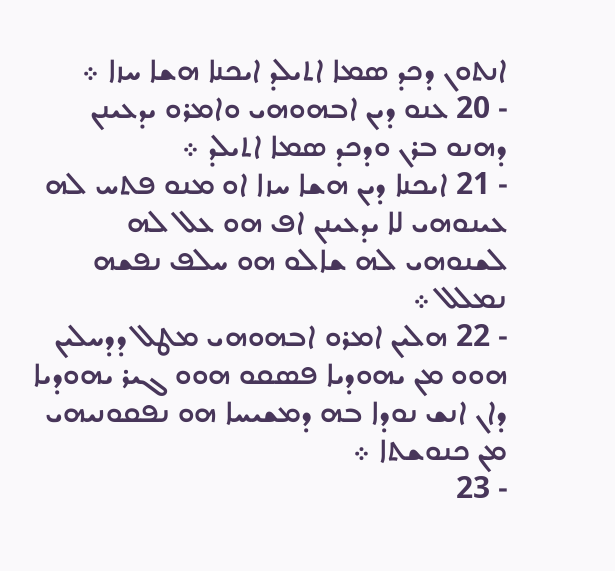ܐܢܬܘܢ ܕܟܕ ܤܡܐ ܐܬܝܠܕ ܐܝܟܢܐ ܗܫܐ ܚܙܐ ܀
- 20 ܥܢܘ ܕܝܢ ܐܒܗܘܗܝ ܘܐܡܪܘ ܝܕܥܝܢܢ ܕܗܢܘ ܒܪܢ ܘܕܟܕ ܤܡܐ ܐܬܝܠܕ ܀
- 21 ܐܝܟܢܐ ܕܝܢ ܗܫܐ ܚܙܐ ܐܘ ܡܢܘ ܦܬܚ ܠܗ ܥܝܢܘܗܝ ܠܐ ܝܕܥܝܢܢ ܐܦ ܗܘ ܥܠ ܠܗ ܠܫܢܘܗܝ ܠܗ ܫܐܠܘ ܗܘ ܚܠܦ ܢܦܫܗ ܢܡܠܠ ܀
- 22 ܗܠܝܢ ܐܡܪܘ ܐܒܗܘܗܝ ܡܛܠ ܕܕܚܠܝܢ ܗܘܘ ܡܢ ܝܗܘܕܝܐ ܦܤܩܘ ܗܘܘ ܓܝܪ ܝܗܘܕܝܐ ܕܐܢ ܐܢܫ ܢܘܕܐ ܒܗ ܕܡܫܝܚܐ ܗܘ ܢܦܩܘܢܝܗܝ ܡܢ ܟܢܘܫܬܐ ܀
- 23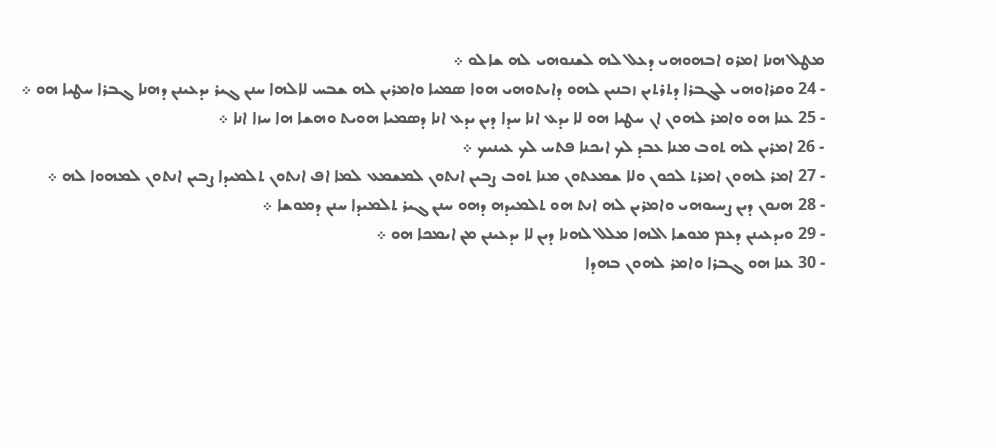ܡܛܠ ܗܢܐ ܐܡܪܘ ܐܒܗܘܗܝ ܕܥܠ ܠܗ ܠܫܢܘܗܝ ܠܗ ܫܐܠܘ ܀
- 24 ܘܩܪܐܘܗܝ ܠܓܒܪܐ ܕܬܪܬܝܢ ܙܒܢܝܢ ܠܗܘ ܕܐܝܬܘܗܝ ܗܘܐ ܤܡܝܐ ܘܐܡܪܝܢ ܠܗ ܫܒܚ ܠܐܠܗܐ ܚܢܢ ܓܝܪ ܝܕܥܝܢܢ ܕܗܢܐ ܓܒܪܐ ܚܛܝܐ ܗܘ ܀
- 25 ܥܢܐ ܗܘ ܘܐܡܪ ܠܗܘܢ ܐܢ ܚܛܝܐ ܗܘ ܠܐ ܝܕܥ ܐܢܐ ܚܕܐ ܕܝܢ ܝܕܥ ܐܢܐ ܕܤܡܝܐ ܗܘܝܬ ܘܗܫܐ ܗܐ ܚܙܐ ܐܢܐ ܀
- 26 ܐܡܪܝܢ ܠܗ ܬܘܒ ܡܢܐ ܥܒܕ ܠܟ ܐܝܟܢܐ ܦܬܚ ܠܟ ܥܝܢܝܟ ܀
- 27 ܐܡܪ ܠܗܘܢ ܐܡܪܬ ܠܟܘܢ ܘܠܐ ܫܡܥܬܘܢ ܡܢܐ ܬܘܒ ܨܒܝܢ ܐܢܬܘܢ ܠܡܫܡܥ ܠܡܐ ܐܦ ܐܢܬܘܢ ܬܠܡܝܕܐ ܨܒܝܢ ܐܢܬܘܢ ܠܡܗܘܐ ܠܗ ܀
- 28 ܗܢܘܢ ܕܝܢ ܨܚܝܘܗܝ ܘܐܡܪܝܢ ܠܗ ܐܢܬ ܗܘ ܬܠܡܝܕܗ ܕܗܘ ܚܢܢ ܓܝܪ ܬܠܡܝܕܐ ܚܢܢ ܕܡܘܫܐ ܀
- 29 ܘܝܕܥܝܢܢ ܕܥܡ ܡܘܫܐ ܐܠܗܐ ܡܠܠ ܠܗܢܐ ܕܝܢ ܠܐ ܝܕܥܝܢܢ ܡܢ ܐܝܡܟܐ ܗܘ ܀
- 30 ܥܢܐ ܗܘ ܓܒܪܐ ܘܐܡܪ ܠܗܘܢ ܒܗܕܐ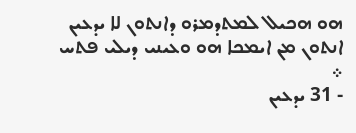ܗܘ ܗܟܝܠ ܠܡܬܕܡܪܘ ܕܐܢܬܘܢ ܠܐ ܝܕܥܝܢ ܐܢܬܘܢ ܡܢ ܐܝܡܟܐ ܗܘ ܘܥܝܢܝ ܕܝܠܝ ܦܬܚ ܀
- 31 ܝܕܥܝܢ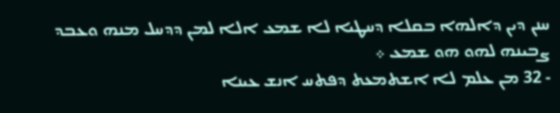ܚܢܢ ܕܝܢ ܕܐܠܗܐ ܒܩܠܐ ܕܚܛܝܐ ܠܐ ܫܡܥ ܐܠܐ ܠܡܢ ܕܕܚܠ ܡܢܗ ܘܥܒܕ ܨܒܝܢܗ ܠܗܘ ܗܘ ܫܡܥ ܀
- 32 ܡܢ ܥܠܡ ܠܐ ܐܫܬܡܥܬ ܕܦܬܚ ܐܢܫ ܥܝܢܐ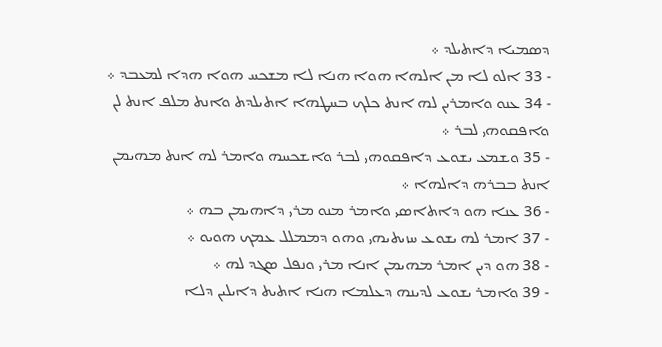ܕܤܡܝܐ ܕܐܬܝܠܕ ܀
- 33 ܐܠܘ ܠܐ ܡܢ ܐܠܗܐ ܗܘܐ ܗܢܐ ܠܐ ܡܫܟܚ ܗܘܐ ܗܕܐ ܠܡܥܒܕ ܀
- 34 ܥܢܘ ܘܐܡܪܝܢ ܠܗ ܐܢܬ ܟܠܟ ܒܚܛܗܐ ܐܬܝܠܕܬ ܘܐܢܬ ܡܠܦ ܐܢܬ ܠܢ ܘܐܦܩܘܗܝ ܠܒܪ ܀
- 35 ܘܫܡܥ ܝܫܘܥ ܕܐܦܩܘܗܝ ܠܒܪ ܘܐܫܟܚܗ ܘܐܡܪ ܠܗ ܐܢܬ ܡܗܝܡܢ ܐܢܬ ܒܒܪܗ ܕܐܠܗܐ ܀
- 36 ܥܢܐ ܗܘ ܕܐܬܐܤܝ ܘܐܡܪ ܡܢܘ ܡܪܝ ܕܐܗܝܡܢ ܒܗ ܀
- 37 ܐܡܪ ܠܗ ܝܫܘܥ ܚܙܝܬܝܗܝ ܘܗܘ ܕܡܡܠܠ ܥܡܟ ܗܘܝܘ ܀
- 38 ܗܘ ܕܝܢ ܐܡܪ ܡܗܝܡܢ ܐܢܐ ܡܪܝ ܘܢܦܠ ܤܓܕ ܠܗ ܀
- 39 ܘܐܡܪ ܝܫܘܥ ܠܕܝܢܗ ܕܥܠܡܐ ܗܢܐ ܐܬܝܬ ܕܐܝܠܝܢ ܕܠܐ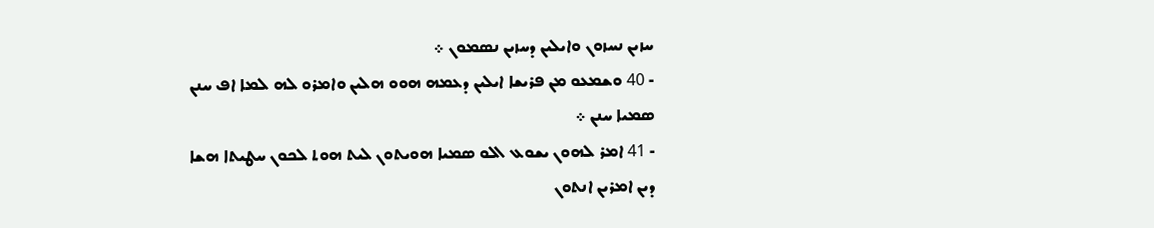ܚܙܝܢ ܢܚܙܘܢ ܘܐܝܠܝܢ ܕܚܙܝܢ ܢܤܡܘܢ ܀
- 40 ܘܫܡܥܘ ܡܢ ܦܪܝܫܐ ܐܝܠܝܢ ܕܥܡܗ ܗܘܘ ܗܠܝܢ ܘܐܡܪܘ ܠܗ ܠܡܐ ܐܦ ܚܢܢ ܤܡܝܐ ܚܢܢ ܀
- 41 ܐܡܪ ܠܗܘܢ ܝܫܘܥ ܐܠܘ ܤܡܝܐ ܗܘܝܬܘܢ ܠܝܬ ܗܘܬ ܠܟܘܢ ܚܛܝܬܐ ܗܫܐ ܕܝܢ ܐܡܪܝܢ ܐܢܬܘܢ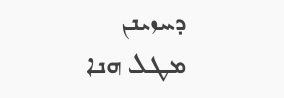ܕܚܙܝܢܢ ܡܛܠ ܗܢܐ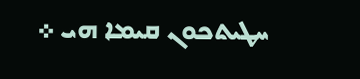ܚܛܝܬܟܘܢ ܩܝܡܐ ܗܝ ܀